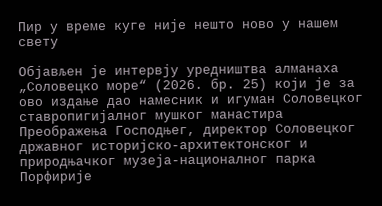Пир у време куге није нешто ново у нашем свету

Објављен је интервју уредништва алманаха „Соловецко море“ (2026. бр. 25) који је за ово издање дао намесник и игуман Соловецког ставропигијалног мушког манастира Преображења Господњег, директор Соловецког државног историјско-архитектонског и природњачког музеја-националног парка Порфирије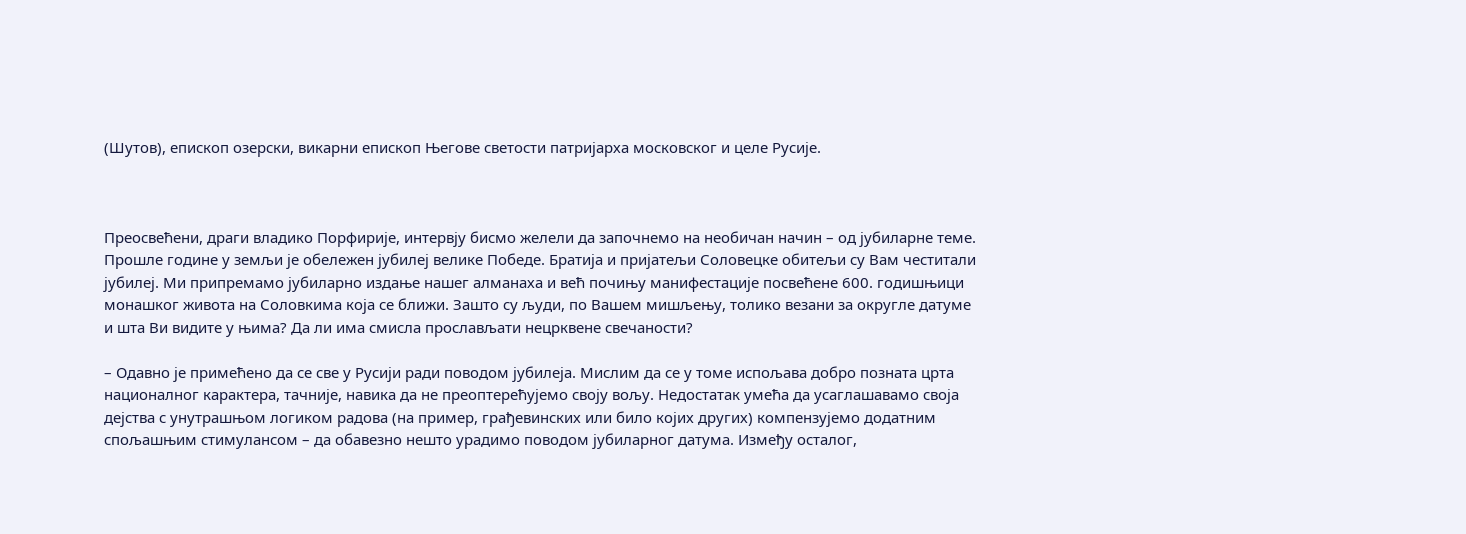(Шутов), епископ озерски, викарни епископ Његове светости патријарха московског и целе Русије.



Преосвећени, драги владико Порфирије, интервју бисмо желели да започнемо на необичан начин – од јубиларне теме. Прошле године у земљи је обележен јубилеј велике Победе. Братија и пријатељи Соловецке обитељи су Вам честитали јубилеј. Ми припремамо јубиларно издање нашег алманаха и већ почињу манифестације посвећене 600. годишњици монашког живота на Соловкима која се ближи. Зашто су људи, по Вашем мишљењу, толико везани за округле датуме и шта Ви видите у њима? Да ли има смисла прослављати нецрквене свечаности?

– Одавно је примећено да се све у Русији ради поводом јубилеја. Мислим да се у томе испољава добро позната црта националног карактера, тачније, навика да не преоптерећујемо своју вољу. Недостатак умећа да усаглашавамо своја дејства с унутрашњом логиком радова (на пример, грађевинских или било којих других) компензујемо додатним спољашњим стимулансом – да обавезно нешто урадимо поводом јубиларног датума. Између осталог,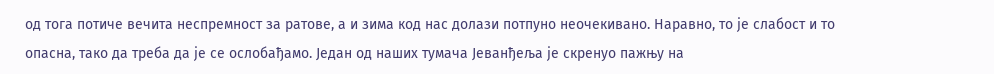од тога потиче вечита неспремност за ратове, а и зима код нас долази потпуно неочекивано. Наравно, то је слабост и то опасна, тако да треба да је се ослобађамо. Један од наших тумача Јеванђеља је скренуо пажњу на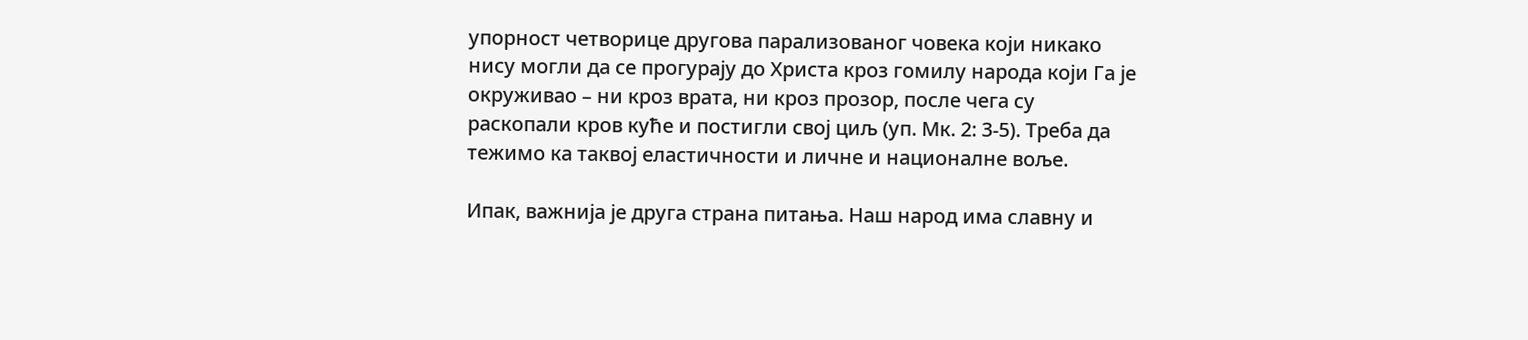упорност четворице другова парализованог човека који никако нису могли да се прогурају до Христа кроз гомилу народа који Га је окруживао – ни кроз врата, ни кроз прозор, после чега су раскопали кров куће и постигли свој циљ (уп. Мк. 2: 3-5). Треба да тежимо ка таквој еластичности и личне и националне воље.

Ипак, важнија је друга страна питања. Наш народ има славну и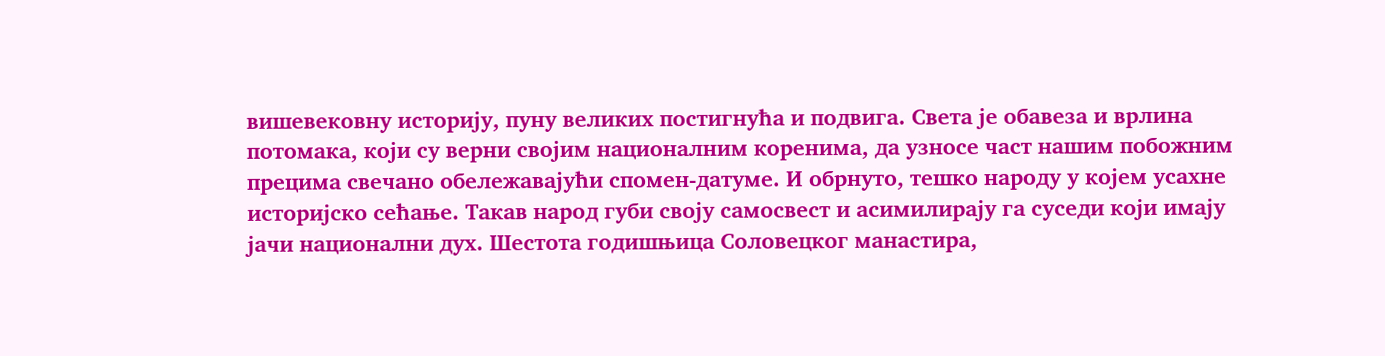вишевековну историју, пуну великих постигнућа и подвига. Света је обавеза и врлина потомака, који су верни својим националним коренима, да узносе част нашим побожним прецима свечано обележавајући спомен-датуме. И обрнуто, тешко народу у којем усахне историјско сећање. Такав народ губи своју самосвест и асимилирају га суседи који имају јачи национални дух. Шестота годишњица Соловецког манастира,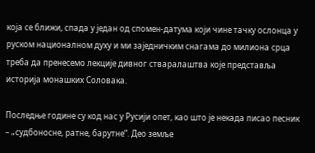која се ближи, спада у један од спомен-датума који чине тачку ослонца у руском националном духу и ми заједничким снагама до милиона срца треба да пренесемо лекције дивног стваралаштва које представља историја монашких Соловака.

Последње године су код нас у Русији опет, као што је некада писао песник – „судбоносне, ратне, барутне“. Део земље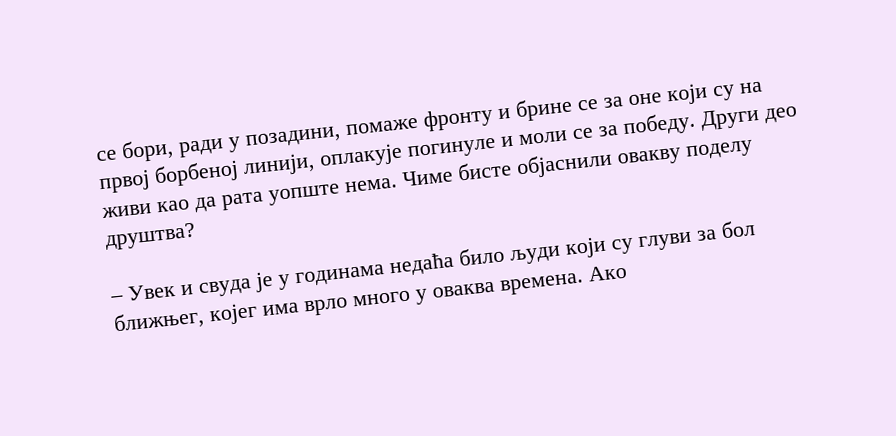се бори, ради у позадини, помаже фронту и брине се за оне који су на првој борбеној линији, оплакује погинуле и моли се за победу. Други део живи као да рата уопште нема. Чиме бисте објаснили овакву поделу друштва?

– Увек и свуда је у годинама недаћа било људи који су глуви за бол ближњег, којег има врло много у оваква времена. Ако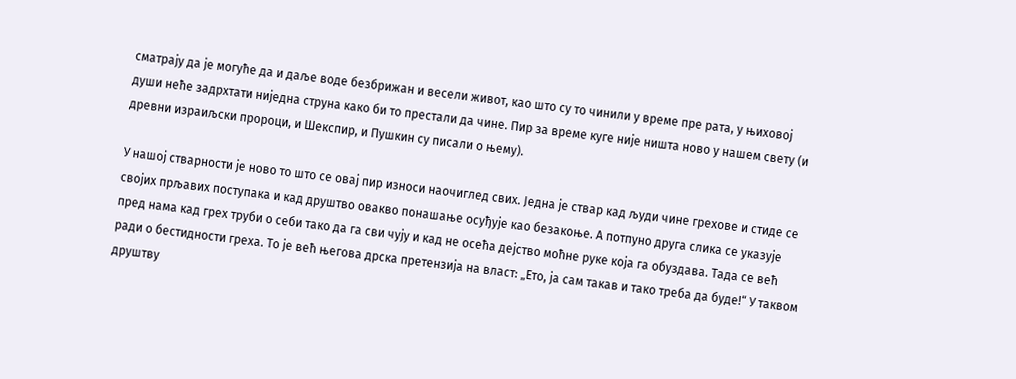сматрају да је могуће да и даље воде безбрижан и весели живот, као што су то чинили у време пре рата, у њиховој души неће задрхтати ниједна струна како би то престали да чине. Пир за време куге није ништа ново у нашем свету (и древни израиљски пророци, и Шекспир, и Пушкин су писали о њему).

У нашој стварности је ново то што се овај пир износи наочиглед свих. Једна је ствар кад људи чине грехове и стиде се својих прљавих поступака и кад друштво овакво понашање осуђује као безакоње. А потпуно друга слика се указује пред нама кад грех труби о себи тако да га сви чују и кад не осећа дејство моћне руке која га обуздава. Тада се већ ради о бестидности греха. То је већ његова дрска претензија на власт: „Ето, ја сам такав и тако треба да буде!“ У таквом друштву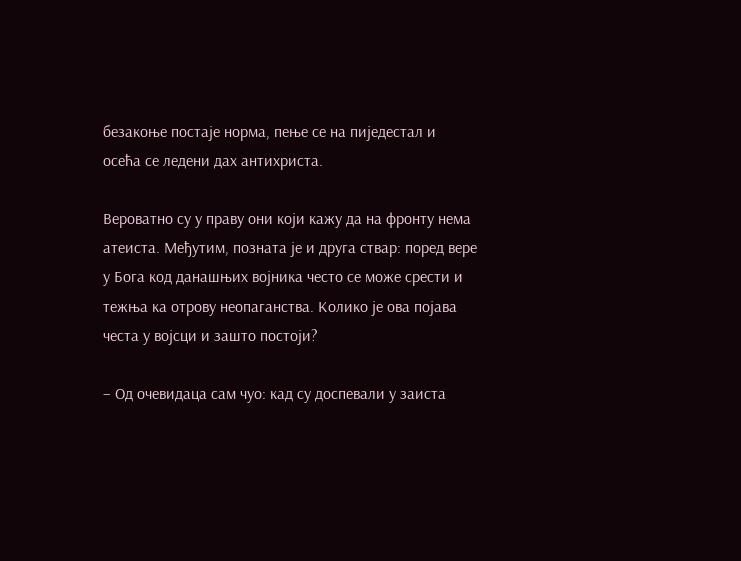безакоње постаје норма, пење се на пиједестал и осећа се ледени дах антихриста.

Вероватно су у праву они који кажу да на фронту нема атеиста. Међутим, позната је и друга ствар: поред вере у Бога код данашњих војника често се може срести и тежња ка отрову неопаганства. Колико је ова појава честа у војсци и зашто постоји?

– Од очевидаца сам чуо: кад су доспевали у заиста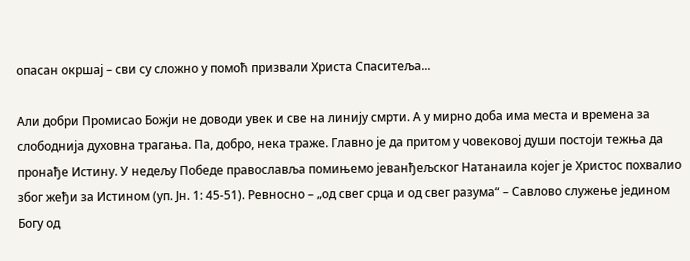опасан окршај – сви су сложно у помоћ призвали Христа Спаситеља...

Али добри Промисао Божји не доводи увек и све на линију смрти. А у мирно доба има места и времена за слободнија духовна трагања. Па, добро, нека траже. Главно је да притом у човековој души постоји тежња да пронађе Истину. У недељу Победе православља помињемо јеванђељског Натанаила којег је Христос похвалио због жеђи за Истином (уп. Јн. 1: 45-51). Ревносно – „од свег срца и од свег разума“ – Савлово служење једином Богу од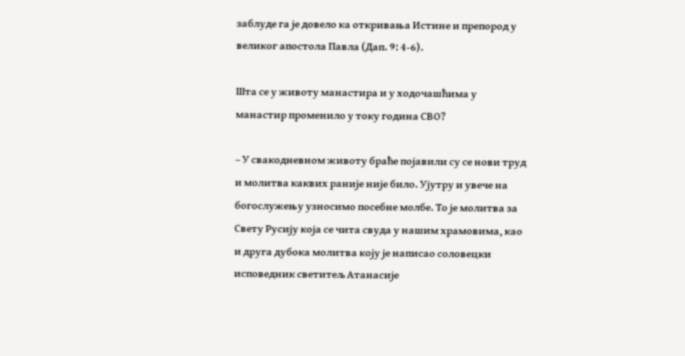заблуде га је довело ка откривања Истине и препород у великог апостола Павла (Дап. 9: 4-6).

Шта се у животу манастира и у ходочашћима у манастир променило у току година СВО?

– У свакодневном животу браће појавили су се нови труд и молитва каквих раније није било. Ујутру и увече на богослужењу узносимо посебне молбе. То је молитва за Свету Русију која се чита свуда у нашим храмовима, као и друга дубока молитва коју је написао соловецки исповедник светитељ Атанасије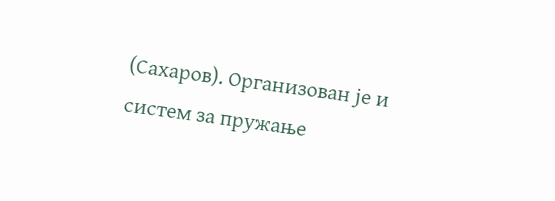(Сахаров). Организован је и систем за пружање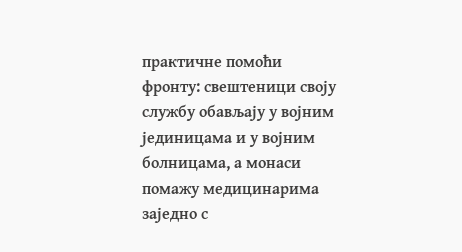практичне помоћи фронту: свештеници своју службу обављају у војним јединицама и у војним болницама, а монаси помажу медицинарима заједно с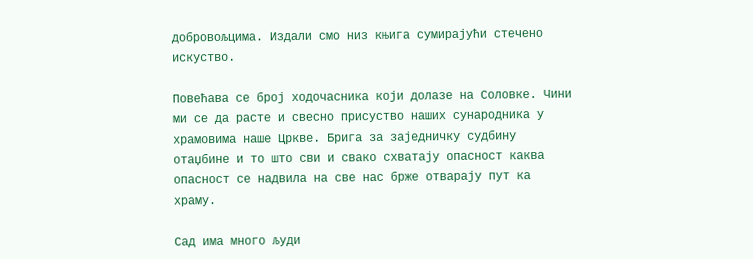добровољцима. Издали смо низ књига сумирајући стечено искуство.

Повећава се број ходочасника који долазе на Соловке. Чини ми се да расте и свесно присуство наших сународника у храмовима наше Цркве. Брига за заједничку судбину отаџбине и то што сви и свако схватају опасност каква опасност се надвила на све нас брже отварају пут ка храму.

Сад има много људи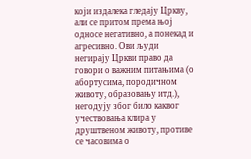који издалека гледају Цркву, али се притом према њој односе негативно, а понекад и агресивно. Ови људи негирају Цркви право да говори о важним питањима (о абортусима, породичном животу, образовању итд.), негодују због било каквог учествовања клира у друштвеном животу, противе се часовима о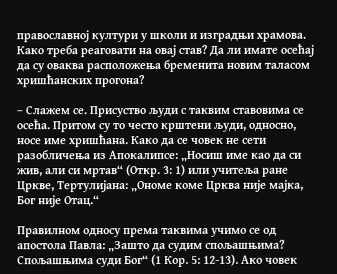православној култури у школи и изградњи храмова. Како треба реаговати на овај став? Да ли имате осећај да су оваква расположења бременита новим таласом хришћанских прогона?

– Слажем се. Присуство људи с таквим ставовима се осећа. Притом су то често крштени људи, односно, носе име хришћана. Како да се човек не сети разобличења из Апокалипсе: „Носиш име као да си жив, али си мртав“ (Откр. 3: 1) или учитеља ране Цркве, Тертулијана: „Ономе коме Црква није мајка, Бог није Отац.“

Правилном односу према таквима учимо се од апостола Павла: „Зашто да судим спољашњима? Спољашњима суди Бог“ (1 Кор. 5: 12-13). Ако човек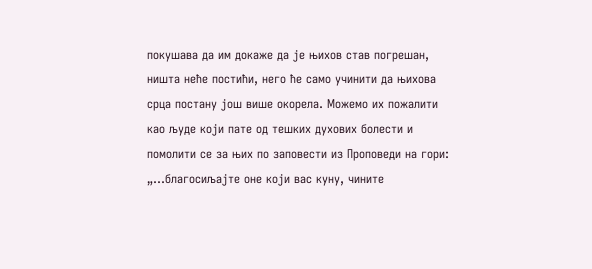покушава да им докаже да је њихов став погрешан, ништа неће постићи, него ће само учинити да њихова срца постану још више окорела. Можемо их пожалити као људе који пате од тешких духових болести и помолити се за њих по заповести из Проповеди на гори: „...благосиљајте оне који вас куну, чините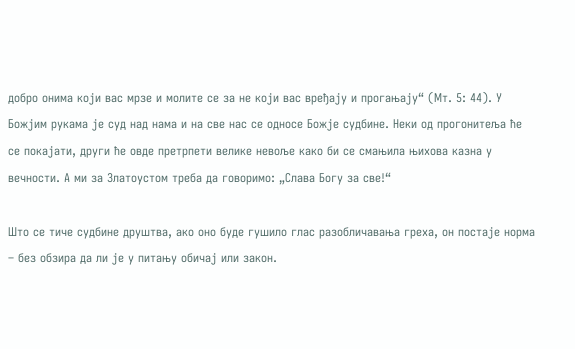добро онима који вас мрзе и молите се за не који вас вређају и прогањају“ (Мт. 5: 44). У Божјим рукама је суд над нама и на све нас се односе Божје судбине. Неки од прогонитеља ће се покајати, други ће овде претрпети велике невоље како би се смањила њихова казна у вечности. А ми за Златоустом треба да говоримо: „Слава Богу за све!“

Што се тиче судбине друштва, ако оно буде гушило глас разобличавања греха, он постаје норма – без обзира да ли је у питању обичај или закон.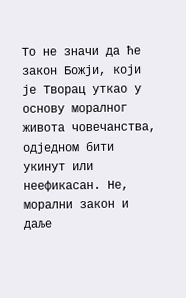То не значи да ће закон Божји, који је Творац уткао у основу моралног живота човечанства, одједном бити укинут или неефикасан. Не, морални закон и даље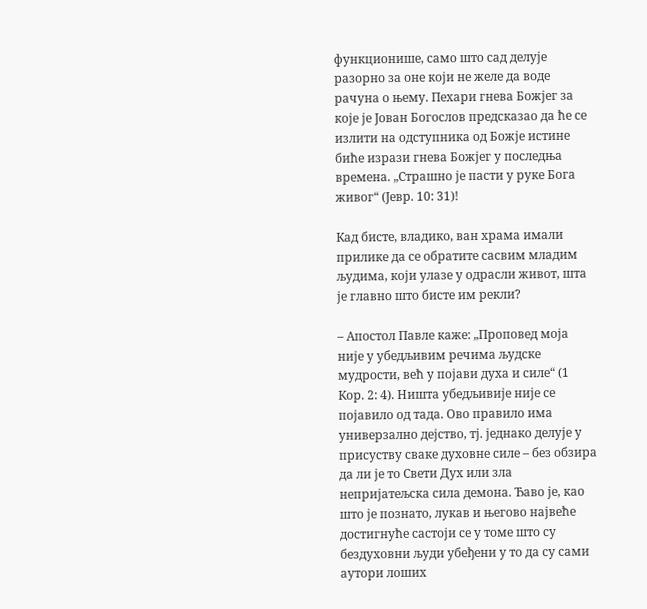функционише, само што сад делује разорно за оне који не желе да воде рачуна о њему. Пехари гнева Божјег за које је Јован Богослов предсказао да ће се излити на одступника од Божје истине биће изрази гнева Божјег у последња времена. „Страшно је пасти у руке Бога живог“ (Јевр. 10: 31)!

Кад бисте, владико, ван храма имали прилике да се обратите сасвим младим људима, који улазе у одрасли живот, шта је главно што бисте им рекли?

– Апостол Павле каже: „Проповед моја није у убедљивим речима људске мудрости, већ у појави духа и силе“ (1 Кор. 2: 4). Ништа убедљивије није се појавило од тада. Ово правило има универзално дејство, тј. једнако делује у присуству сваке духовне силе – без обзира да ли је то Свети Дух или зла непријатељска сила демона. Ђаво је, као што је познато, лукав и његово највеће достигнуће састоји се у томе што су бездуховни људи убеђени у то да су сами аутори лоших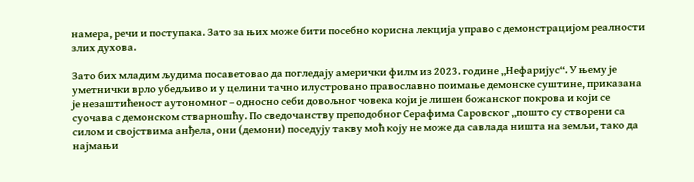намера, речи и поступака. Зато за њих може бити посебно корисна лекција управо с демонстрацијом реалности злих духова.

Зато бих младим људима посаветовао да погледају амерички филм из 2023. године „Нефаријус“. У њему је уметнички врло убедљиво и у целини тачно илустровано православно поимање демонске суштине, приказана је незаштићеност аутономног – односно себи довољног човека који је лишен божанског покрова и који се суочава с демонском стварношћу. По сведочанству преподобног Серафима Саровског „пошто су створени са силом и својствима анђела, они (демони) поседују такву моћ коју не може да савлада ништа на земљи, тако да најмањи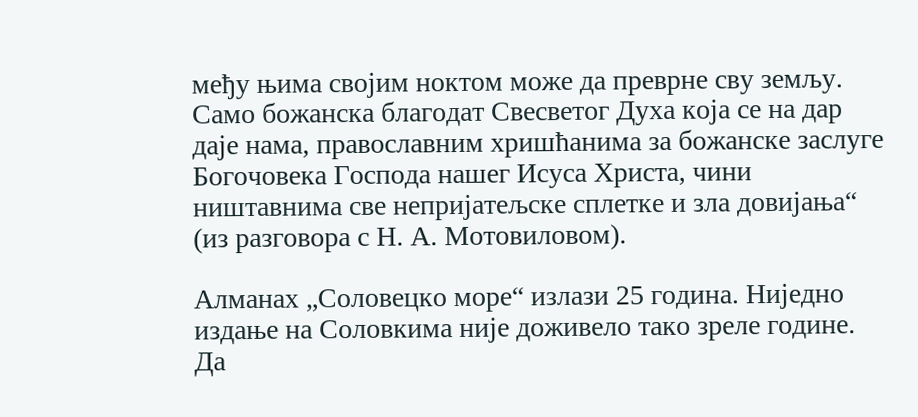међу њима својим ноктом може да преврне сву земљу. Само божанска благодат Свесветог Духа која се на дар даје нама, православним хришћанима за божанске заслуге Богочовека Господа нашег Исуса Христа, чини ништавнима све непријатељске сплетке и зла довијања“ (из разговора с Н. А. Мотовиловом).

Алманах „Соловецко море“ излази 25 година. Ниједно издање на Соловкима није доживело тако зреле године. Да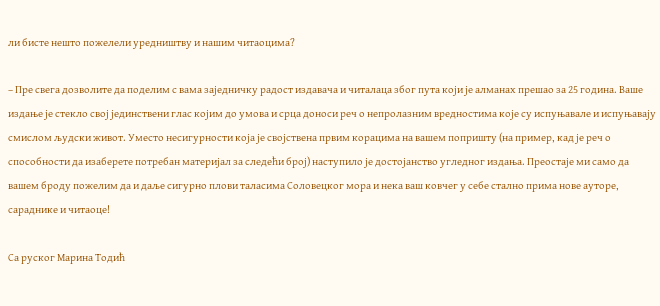ли бисте нешто пожелели уредништву и нашим читаоцима?

– Пре свега дозволите да поделим с вама заједничку радост издавача и читалаца због пута који је алманах прешао за 25 година. Ваше издање је стекло свој јединствени глас којим до умова и срца доноси реч о непролазним вредностима које су испуњавале и испуњавају смислом људски живот. Уместо несигурности која је својствена првим корацима на вашем попришту (на пример, кад је реч о способности да изаберете потребан материјал за следећи број) наступило је достојанство угледног издања. Преостаје ми само да вашем броду пожелим да и даље сигурно плови таласима Соловецког мора и нека ваш ковчег у себе стално прима нове ауторе, сараднике и читаоце!

Са руског Марина Тодић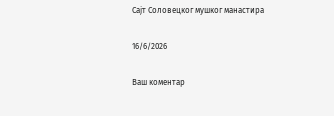Сајт Соловецког мушког манастира

16/6/2026

Ваш коментар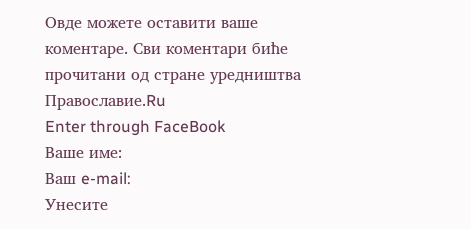Овде можете оставити ваше коментаре. Сви коментари биће прочитани од стране уредништва Православие.Ru
Enter through FaceBook
Ваше име:
Ваш e-mail:
Унесите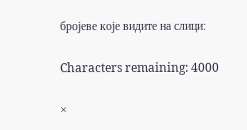броjеве коjе видите на слици:

Characters remaining: 4000

×